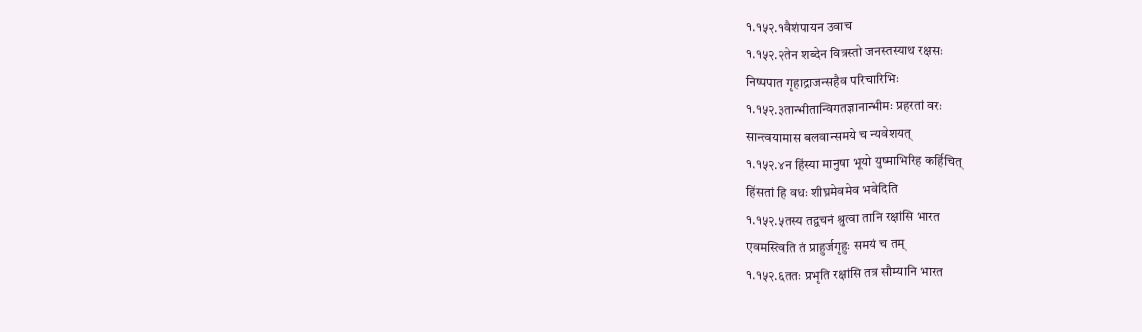१.१५२.१वैशंपायन उवाच
१.१५२.२तेन शब्देन वित्रस्तो जनस्तस्याथ रक्षसः
निष्पपात गृहाद्राजन्सहैव परिचारिभिः
१.१५२.३तान्भीतान्विगतज्ञानान्भीमः प्रहरतां वरः
सान्त्वयामास बलवान्समये च न्यवेशयत्
१.१५२.४न हिंस्या मानुषा भूयो युष्माभिरिह कर्हिचित्
हिंसतां हि वधः शीघ्रमेवमेव भवेदिति
१.१५२.५तस्य तद्वचनं श्रुत्वा तानि रक्षांसि भारत
एवमस्त्विति तं प्राहुर्जगृहुः समयं च तम्
१.१५२.६ततः प्रभृति रक्षांसि तत्र सौम्यानि भारत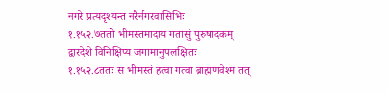नगरे प्रत्यदृश्यन्त नरैर्नगरवासिभिः
१.१५२.७ततो भीमस्तमादाय गतासुं पुरुषादकम्
द्वारदेशे विनिक्षिप्य जगामानुपलक्षितः
१.१५२.८ततः स भीमस्तं हत्वा गत्वा ब्राह्मणवेश्म तत्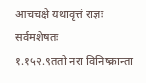आचचक्षे यथावृत्तं राज्ञः सर्वमशेषतः
१.१५२.९ततो नरा विनिष्क्रान्ता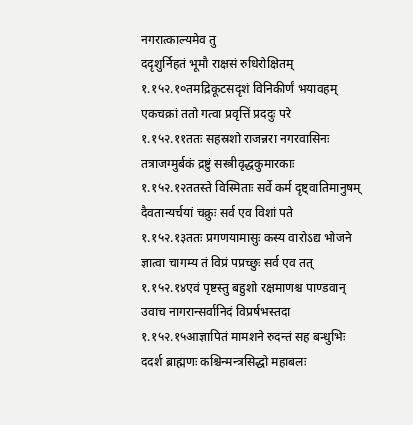नगरात्काल्यमेव तु
ददृशुर्निहतं भूमौ राक्षसं रुधिरोक्षितम्
१.१५२.१०तमद्रिकूटसदृशं विनिकीर्णं भयावहम्
एकचक्रां ततो गत्वा प्रवृत्तिं प्रददुः परे
१.१५२.११ततः सहस्रशो राजन्नरा नगरवासिनः
तत्राजग्मुर्बकं द्रष्टुं सस्त्रीवृद्धकुमारकाः
१.१५२.१२ततस्ते विस्मिताः सर्वे कर्म दृष्ट्वातिमानुषम्
दैवतान्यर्चयां चक्रुः सर्व एव विशां पते
१.१५२.१३ततः प्रगणयामासुः कस्य वारोऽद्य भोजने
ज्ञात्वा चागम्य तं विप्रं पप्रच्छुः सर्व एव तत्
१.१५२.१४एवं पृष्टस्तु बहुशो रक्षमाणश्च पाण्डवान्
उवाच नागरान्सर्वानिदं विप्रर्षभस्तदा
१.१५२.१५आज्ञापितं मामशने रुदन्तं सह बन्धुभिः
ददर्श ब्राह्मणः कश्चिन्मन्त्रसिद्धो महाबलः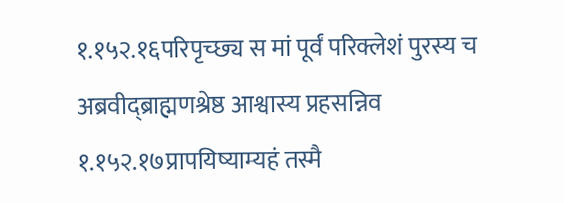१.१५२.१६परिपृच्छ्य स मां पूर्वं परिक्लेशं पुरस्य च
अब्रवीद्ब्राह्मणश्रेष्ठ आश्वास्य प्रहसन्निव
१.१५२.१७प्रापयिष्याम्यहं तस्मै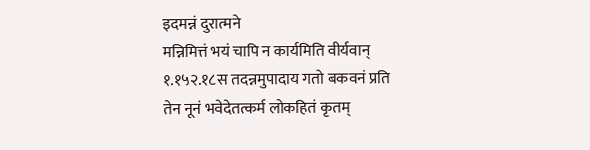इदमन्नं दुरात्मने
मन्निमित्तं भयं चापि न कार्यमिति वीर्यवान्
१.१५२.१८स तदन्नमुपादाय गतो बकवनं प्रति
तेन नूनं भवेदेतत्कर्म लोकहितं कृतम्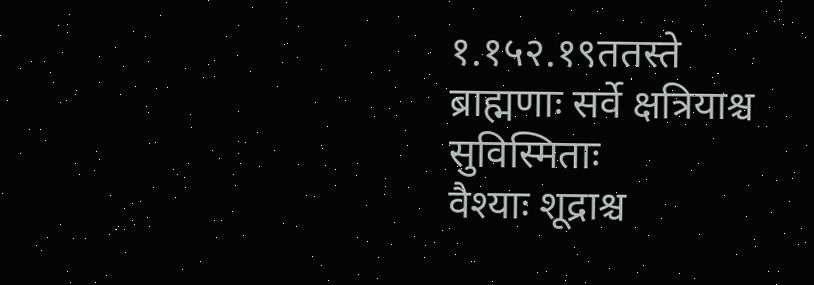१.१५२.१९ततस्ते ब्राह्मणाः सर्वे क्षत्रियाश्च सुविस्मिताः
वैश्याः शूद्राश्च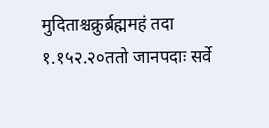मुदिताश्चक्रुर्ब्रह्ममहं तदा
१.१५२.२०ततो जानपदाः सर्वे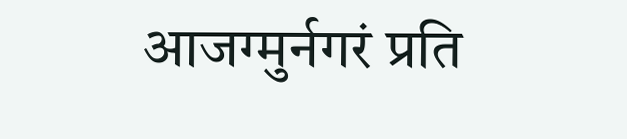आजग्मुर्नगरं प्रति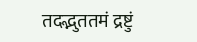तदद्भुततमं द्रष्टुं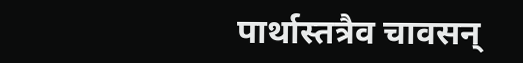पार्थास्तत्रैव चावसन्